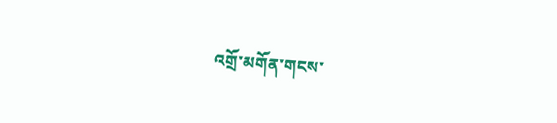འགྲོ་མགོན་གངས་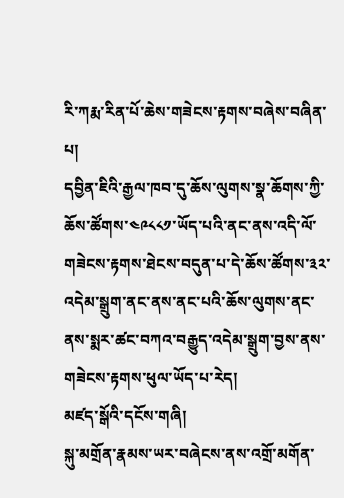རི་ཀརྨ་རིན་པོ་ཆེས་གཟེངས་རྟགས་བཞེས་བཞིན་པ།
དབྱིན་ཇིའི་རྒྱལ་ཁབ་དུ་ཆོས་ལུགས་སྣ་ཆོགས་ཀྱི་ཆོས་ཚོགས་༤༩༨༨༡་ཡོད་པའི་ནང་ནས་འདི་ལོ་གཟེངས་རྟགས་ཐེངས་བདུན་པ་དེ་ཆོས་ཚོགས་༣༢་འདེམ་སྒྲུག་ནང་ནས་ནང་པའི་ཆོས་ལུགས་ནང་ནས་སྨར་ཚང་བཀའ་བརྒྱུད་འདེམ་སྒྲུག་བྱས་ནས་གཟེངས་རྟགས་ཕུལ་ཡོད་པ་རེད།
མཛད་སྒོའི་དངོས་གཞི།
སྐུ་མགྲོན་རྣམས་ཡར་བཞེངས་ནས་འགྲོ་མགོན་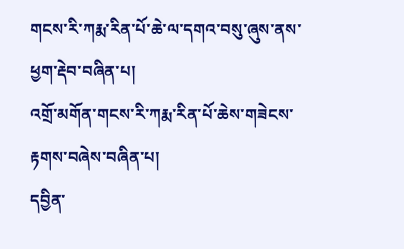གངས་རི་ཀརྨ་རིན་པོ་ཆེ་ལ་དགའ་བསུ་ཞུས་ནས་ཕྱག་རྡེབ་བཞིན་པ།
འགྲོ་མགོན་གངས་རི་ཀརྨ་རིན་པོ་ཆེས་གཟེངས་རྟགས་བཞེས་བཞིན་པ།
དབྱིན་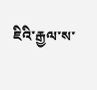ཇིའི་རྒྱལ་ས་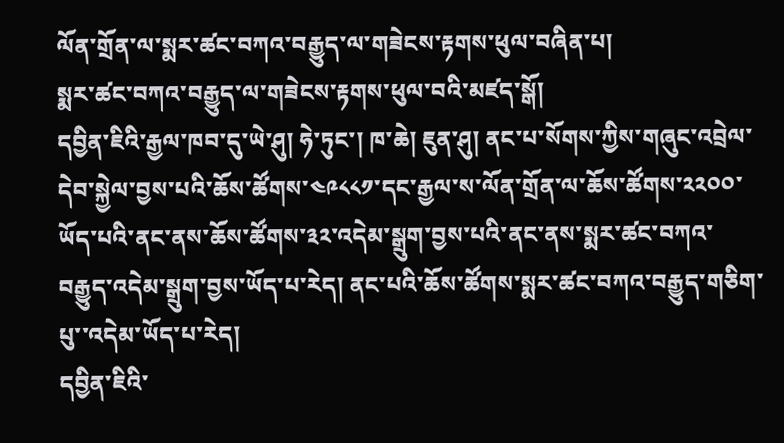ལོན་གྲོན་ལ་སྨར་ཚང་བཀའ་བརྒྱུད་ལ་གཟེངས་རྟགས་ཕུལ་བཞིན་པ།
སྨར་ཚང་བཀའ་བརྒྱུད་ལ་གཟེངས་རྟགས་ཕུལ་བའི་མཛད་སྒོ།
དབྱིན་ཇིའི་རྒྱལ་ཁབ་དུ་ཡེ་ཤུ། ཧེ་ཏུང་། ཁ་ཆེ། ཇུན་ཤུ། ནང་པ་སོགས་ཀྱིས་གཞུང་འབྲེལ་དེབ་སྐྱེལ་བྱས་པའི་ཆོས་ཚོགས་༤༩༨༨༡་དང་རྒྱལ་ས་ལོན་གྲོན་ལ་ཆོས་ཚོགས་༢༢༠༠་ཡོད་པའི་ནང་ནས་ཆོས་ཚོགས་༣༢་འདེམ་སྒྲུག་བྱས་པའི་ནང་ནས་སྨར་ཚང་བཀའ་བརྒྱུད་འདེམ་སྒྲུག་བྱས་ཡོད་པ་རེད། ནང་པའི་ཆོས་ཚོགས་སྨར་ཚང་བཀའ་བརྒྱུད་གཅིག་པུ་་འདེམ་ཡོད་པ་རེད།
དབྱིན་ཇིའི་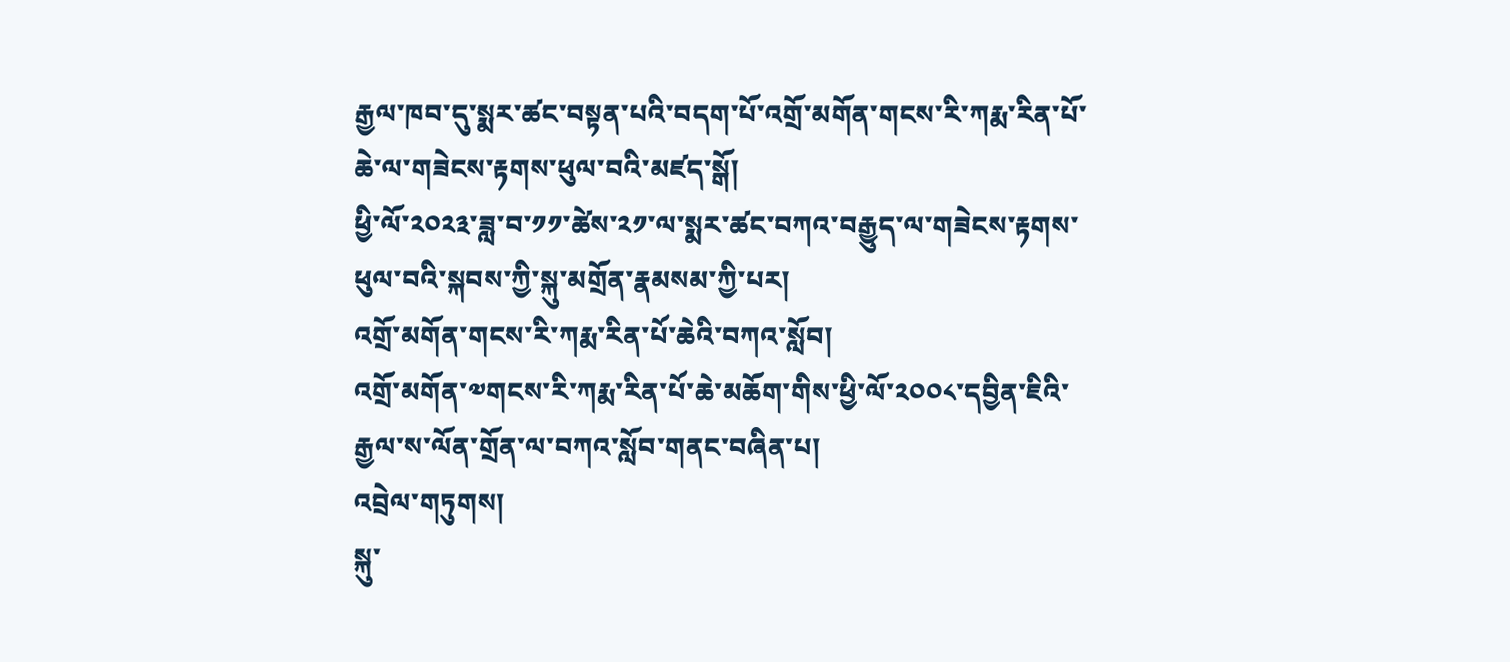རྒྱལ་ཁབ་དུ་སྨར་ཚང་བསྟན་པའི་བདག་པོ་འགྲོ་མགོན་གངས་རི་ཀརྨ་རིན་པོ་ཆེ་ལ་གཟེངས་རྟགས་ཕུལ་བའི་མཛད་སྒོ།
ཕྱི་ལོ་༢༠༢༣་ཟླ་བ་༡༡་ཚེས་༢༡་ལ་སྨར་ཚང་བཀའ་བརྒྱུད་ལ་གཟེངས་རྟགས་ཕུལ་བའི་སྐབས་ཀྱི་སྐུ་མགྲོན་རྣམསམ་ཀྱི་པར།
འགྲོ་མགོན་གངས་རི་ཀརྨ་རིན་པོ་ཆེའི་བཀའ་སློབ།
འགྲོ་མགོན་༧གངས་རི་ཀརྨ་རིན་པོ་ཆེ་མཆོག་གིས་ཕྱི་ལོ་༢༠༠༨་དབྱིན་ཇིའི་རྒྱལ་ས་ལོན་གྲོན་ལ་བཀའ་སློབ་གནང་བཞིན་པ།
འབྲེལ་གཏུགས།
སྐུ་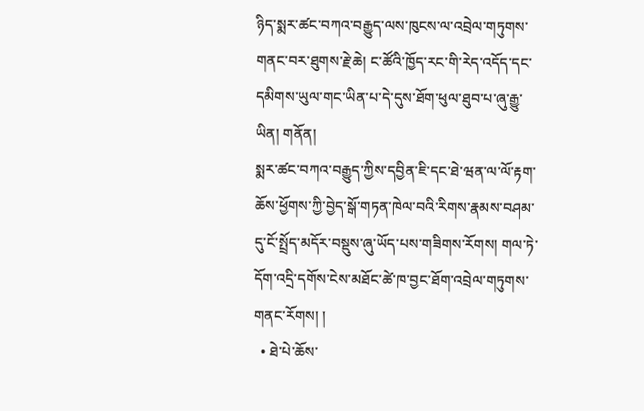ཉིད་སྨཪ་ཚང་བཀའ་བརྒྱུད་ལས་ཁུངས་ལ་འབྲེལ་གཏུགས་གནང་བར་ཐུགས་རྗེ་ཆེ། ང་ཚོའི་ཁྱོད་རང་གི་རེད་འདོད་དང་དམིགས་ཡུལ་གང་ཡིན་པ་དེ་དུས་ཐོག་ཕུལ་ཐུབ་པ་ཞུ་རྒྱུ་ཡིན། གནོན།
སྨར་ཚང་བཀའ་བརྒྱུད་ཀྱིས་དབྱིན་ཇི་དང་ཐེ་ཝན་ལ་ལོ་རྟག་ཆོས་ཕྱོགས་ཀྱི་བྱེད་སྒོ་གཏན་ཁེལ་བའི་རིགས་རྣམས་བཤམ་དུ་ངོ་སྤྲོད་མདོར་བསྡུས་ཞུ་ཡོད་པས་གཟིགས་རོགས། གལ་ཏེ་དོག་འདྲི་དགོས་ངེས་མཐོང་ཚེ་ཁ་བྱང་ཐོག་འབྲེལ་གཏུགས་གནང་རོགས། །
  • ཐེ་པེ་ཆོས་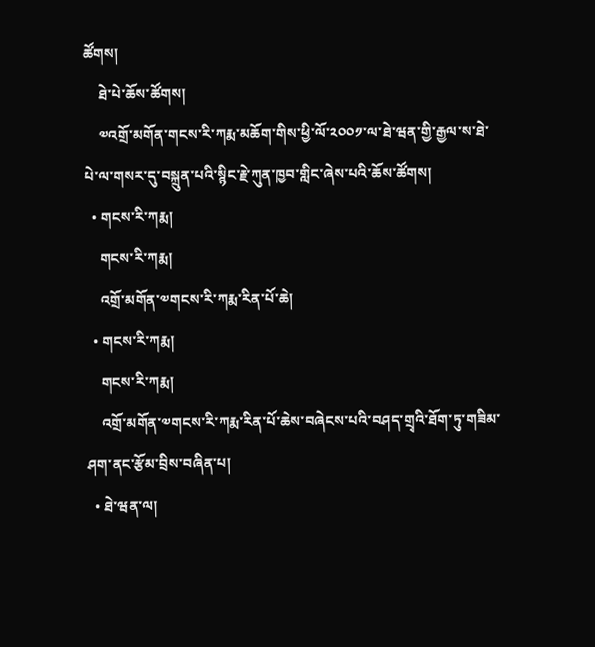ཚོགས།
    ཐེ་པེ་ཆོས་ཚོགས།
    ༧འགྲོ་མགོན་གངས་རི་ཀརྨ་མཆོག་གིས་ཕྱི་ལོ་༢༠༠༡་ལ་ཐེ་ཝན་གྱི་རྒྱལ་ས་ཐེ་པེ་ལ་གསར་དུ་བསྐྲུན་པའི་སྙིང་རྗེ་ཀུན་ཁྱབ་གླིང་ཞེས་པའི་ཆོས་ཚོགས།
  • གངས་རི་ཀརྨ།
    གངས་རི་ཀརྨ།
    འགྲོ་མགོན་༧གངས་རི་ཀརྨ་རིན་པོ་ཆེ།
  • གངས་རི་ཀརྨ།
    གངས་རི་ཀརྨ།
    འགྲོ་མགོན་༧གངས་རི་ཀརྨ་རིན་པོ་ཆེས་བཞེངས་པའི་བཤད་གྲྭའི་ཐོག་ཏུ་གཟིམ་ཤག་ནང་རྩོམ་བྲིས་བཞིན་པ།
  • ཐེ་ཝན་ལ།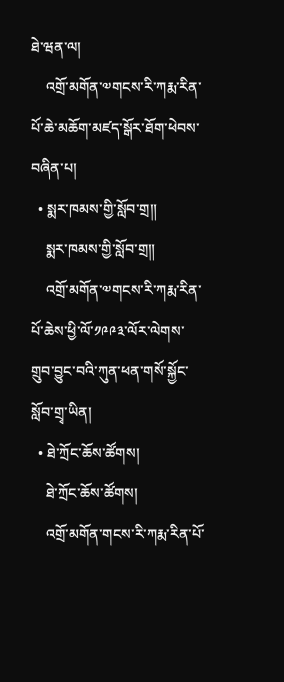ཐེ་ཝན་ལ།
    འགྲོ་མགོན་༧གངས་རི་ཀརྨ་རིན་པོ་ཆེ་མཆོག་མཛད་སྒོར་ཐོག་ཕེབས་བཞིན་པ།
  • སྨར་ཁམས་གྱི་སློབ་གྲ༎
    སྨར་ཁམས་གྱི་སློབ་གྲ༎
    འགྲོ་མགོན་༧གངས་རི་ཀརྨ་རིན་པོ་ཆེས་ཕྱི་ལོ་༡༩༩༣་ལོར་ལེགས་གྲུབ་བྱུང་བའི་ཀུན་ཕན་གསོ་སྐྱོང་སློབ་གྲྭ་ཡིན།
  • ཐེ་ཀྲོང་ཆོས་ཚོགས།
    ཐེ་ཀྲོང་ཆོས་ཚོགས།
    འགྲོ་མགོན་གངས་རི་ཀརྨ་རིན་པོ་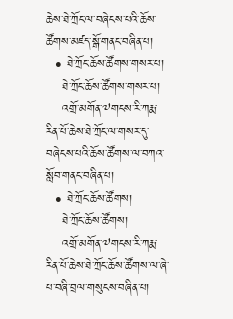ཆེས་ཐེ་ཀྲོང་ལ་བཞེངས་པའི་ཆོས་ཚོགས་མཛད་སྒོ་གནང་བཞིན་པ།
  • ཐེ་ཀྲོང་ཆོས་ཚོགས་གསར་པ།
    ཐེ་ཀྲོང་ཆོས་ཚོགས་གསར་པ།
    འགྲོ་མགོན་༧གངས་རི་ཀརྨ་རིན་པོ་ཆེས་ཐེ་ཀྲོང་ལ་གསར་དུ་བཞེངས་པའི་ཆོས་ཚོགས་ལ་བཀའ་སློབ་གནང་བཞིན་པ།
  • ཐེ་ཀྲོང་ཆོས་ཚོགས།
    ཐེ་ཀྲོང་ཆོས་ཚོགས།
    འགྲོ་མགོན་༧གངས་རི་ཀརྨ་རིན་པོ་ཆེས་ཐེ་ཀྲོང་ཆོས་ཚོགས་ལ་ཞེ་པ་བཞི་བྲལ་གསུངས་བཞིན་པ།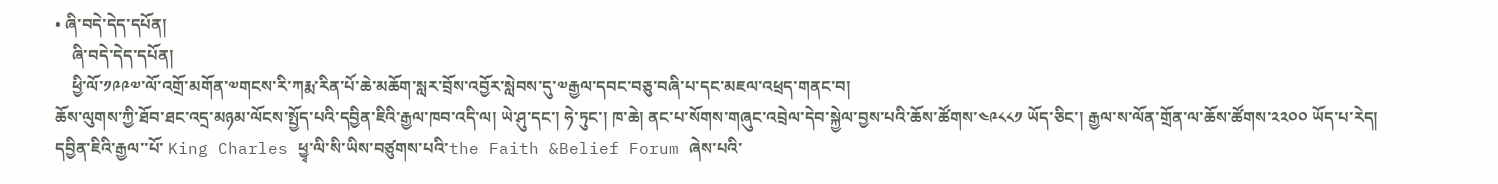• ཞི་བདེ་དེད་དཔོན།
    ཞི་བདེ་དེད་དཔོན།
    ཕྱི་ལོ་༡༩༩༧་ལོ་འགྲོ་མགོན་༧གངས་རི་ཀརྨ་རིན་པོ་ཆེ་མཆོག་སླར་བྲོས་འབྱོར་སླེབས་དུ་༧རྒྱལ་དབང་བཅུ་བཞི་པ་དང་མཇལ་འཕྲད་གནང་བ།
ཆོས་ལུགས་ཀྱི་ཐོབ་ཐང་འདྲ་མཉམ་ལོངས་སྤྱོད་པའི་དབྱིན་ཇིའི་རྒྱལ་ཁབ་འདི་ལ། ཡེ་ཤུ་དང་། ཧེ་ཏུང་། ཁ་ཆེ། ནང་པ་སོགས་གཞུང་འབྲེལ་དེབ་སྐྱེལ་བྱས་པའི་ཆོས་ཚོགས་༤༩༨༨༡ ཡོད་ཅིང་། རྒྱལ་ས་ལོན་གྲོན་ལ་ཆོས་ཚོགས་༢༢༠༠ ཡོད་པ་རེད། དབྱིན་ཇིའི་རྒྱལ་་པོ་ King Charles ཕྱྭ་ལི་སི་ཡིས་བཙུགས་པའི་the Faith &Belief Forum ཞེས་པའི་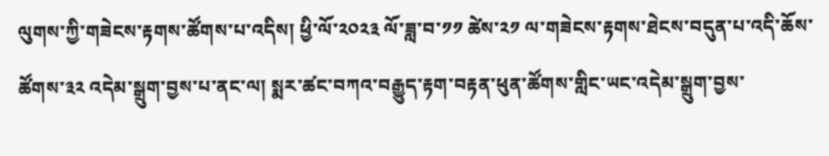ལུགས་ཀྱི་གཟེངས་རྟགས་ཚོགས་པ་འདིས། ཕྱི་ལོ་༢༠༢༣ ལོ་ཟླ་བ་༡༡ ཚེས་༢༡ ལ་གཟེངས་རྟགས་ཐེངས་བདུན་པ་འདི་ཆོས་ཚོགས་༣༢ འདེམ་སྒྲུག་བྱས་པ་ནང་ལ། སྨར་ཚང་བཀའ་བརྒྱུད་རྟག་བརྟན་ཕུན་ཚོགས་གླིང་ཡང་འདེམ་སྒྲུག་བྱས་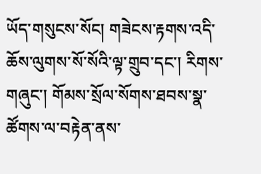ཡོད་གསུངས་སོང། གཟེངས་རྟགས་འདི་ཆོས་ལུགས་སོ་སོའི་ལྟ་གྲུབ་དང་། རིགས་གཞུང་། གོམས་སྲོལ་སོགས་ཐབས་སྣ་ཚོགས་ལ་བརྟེན་ནས་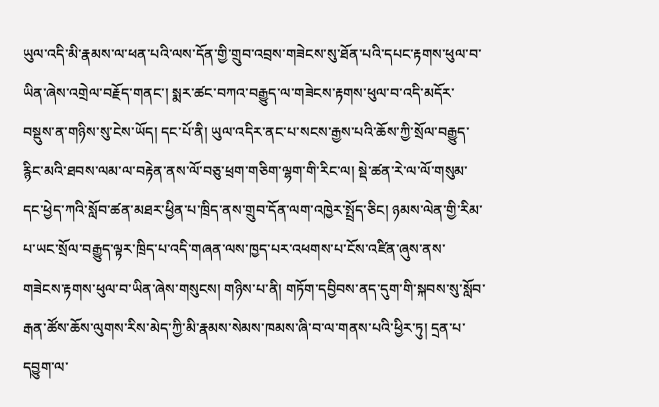ཡུལ་འདི་མི་རྣམས་ལ་ཕན་པའི་ལས་དོན་གྱི་གྲུབ་འབྲས་གཟེངས་སུ་ཐོན་པའི་དཔང་རྟགས་ཕུལ་བ་ཡིན་ཞེས་འགྲེལ་བརྗོད་གནང་། སྨར་ཚང་བཀའ་བརྒྱུད་ལ་གཟེངས་རྟགས་ཕུལ་བ་འདི་མདོར་བསྡུས་ན་གཉིས་སུ་ངེས་ཡོད། དང་པོ་ནི། ཡུལ་འདིར་ནང་པ་སངས་རྒྱས་པའི་ཆོས་ཀྱི་སྲོལ་བརྒྱུད་རྙིང་མའི་ཐབས་ལམ་ལ་བརྟེན་ནས་ལོ་བཅུ་ཕྲག་གཅིག་ལྷག་གི་རིང་ལ། སྡེ་ཚན་རེ་ལ་ལོ་གསུམ་དང་ཕྱེད་ཀའི་སློབ་ཚན་མཐར་ཕྱིན་པ་ཁྲིད་ནས་གྲུབ་དོན་ལག་འཁྱེར་སྤྲོད་ཅིང། ཉམས་ལེན་གྱི་རིམ་པ་ཡང་སྲོལ་བརྒྱུད་ལྟར་ཁྲིད་པ་འདི་གཞན་ལས་ཁྱད་པར་འཕགས་པ་ངོས་འཛིན་ཞུས་ནས་གཟེངས་རྟགས་ཕུལ་བ་ཡིན་ཞེས་གསུངས། གཉིས་པ་ནི། གཏོག་དབྱིབས་ནད་དུག་གི་སྐབས་སུ་སློབ་རྒན་ཚོས་ཆོས་ལུགས་རིས་མེད་ཀྱི་མི་རྣམས་སེམས་ཁམས་ཞི་བ་ལ་གནས་པའི་ཕྱིར་ཏུ། དྲན་པ་དབྱུག་ལ་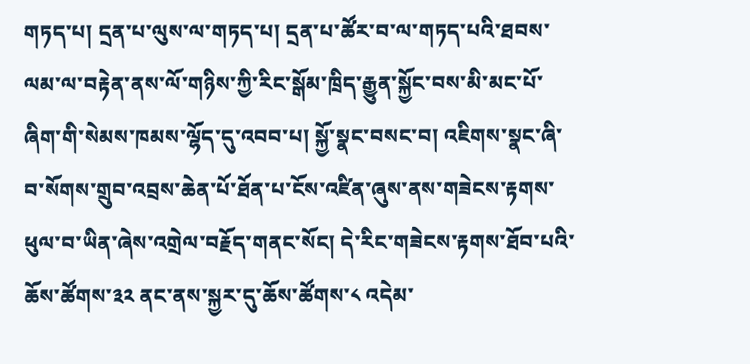གཏད་པ། དྲན་པ་ལུས་ལ་གཏད་པ། དྲན་པ་ཚོར་བ་ལ་གཏད་པའི་ཐབས་ལམ་ལ་བརྟེན་ནས་ལོ་གཉིས་ཀྱི་རིང་སྒོམ་ཁྲིད་རྒྱུན་སྐྱོང་བས་མི་མང་པོ་ཞིག་གི་སེམས་ཁམས་ལྷོད་དུ་འབབ་པ། སྐྱོ་སྣང་བསང་བ། འཇིགས་སྣང་ཞི་བ་སོགས་གྲུབ་འབྲས་ཆེན་པོ་ཐོན་པ་ངོས་འཛིན་ཞུས་ནས་གཟེངས་རྟགས་ཕུལ་བ་ཡིན་ཞེས་འགྲེལ་བརྗོད་གནང་སོང། དེ་རིང་གཟེངས་རྟགས་ཐོབ་པའི་ཆོས་ཚོགས་༣༢ ནང་ནས་སྐྱར་དུ་ཆོས་ཚོགས་༨ འདེམ་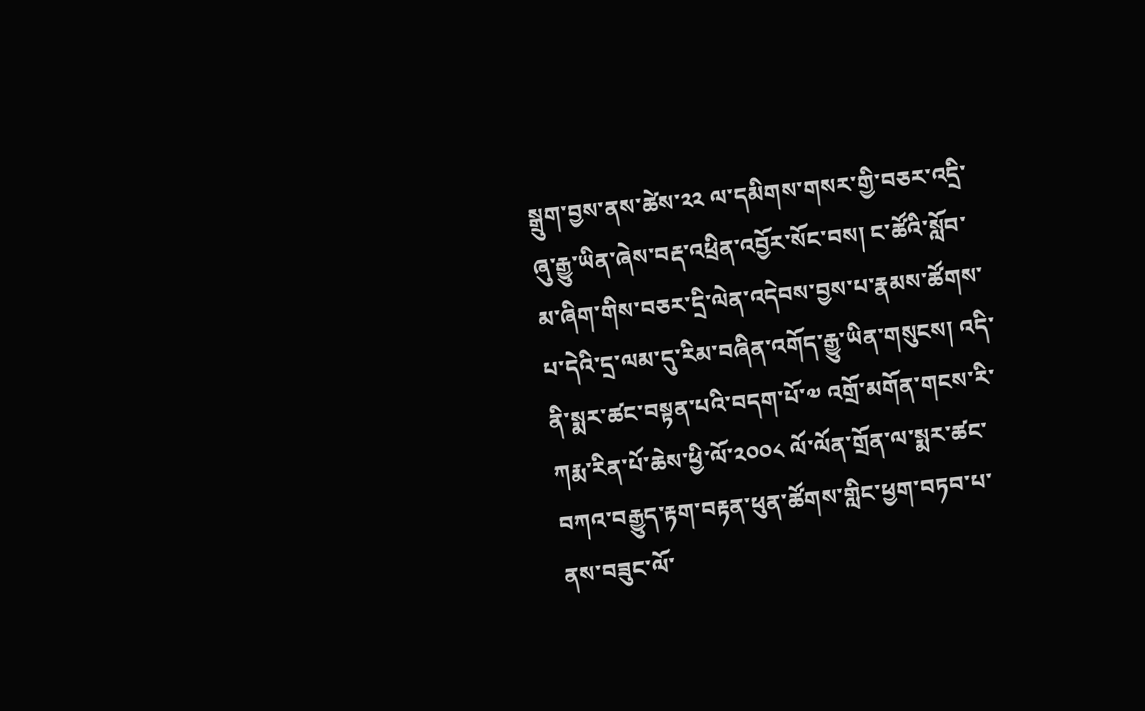སྒྲུག་བྱས་ནས་ཚེས་༢༢ ལ་དམིགས་གསར་གྱི་བཅར་འདྲི་ཞུ་རྒྱུ་ཡིན་ཞེས་བརྡ་འཕྲིན་འབྱོར་སོང་བས། ང་ཚོའི་སློབ་མ་ཞིག་གིས་བཅར་དྲི་ལེན་འདེབས་བྱས་པ་རྣམས་ཚོགས་པ་དེའི་དྲ་ལམ་དུ་རིམ་བཞིན་འགོད་རྒྱུ་ཡིན་གསུངས། འདི་ནི་སྨར་ཚང་བསྟན་པའི་བདག་པོ་༧ འགྲོ་མགོན་གངས་རི་ཀརྨ་རིན་པོ་ཆེས་ཕྱི་ལོ་༢༠༠༨ ལོ་ལོན་གྲོན་ལ་སྨར་ཚང་བཀའ་བརྒྱུད་རྟག་བརྟན་ཕུན་ཚོགས་གླིང་ཕྱག་བཏབ་པ་ནས་བཟུང་ལོ་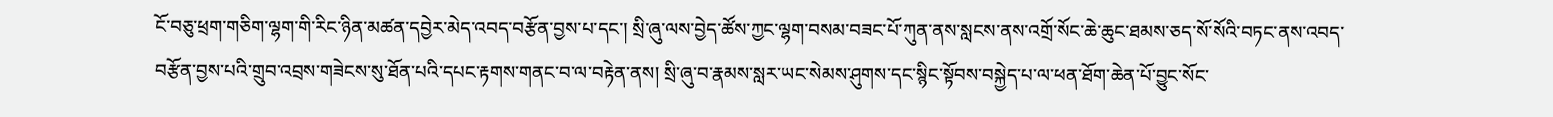ངོ་བཅུ་ཕྲག་གཅིག་ལྷག་གི་རིང་ཉིན་མཚན་དབྱེར་མེད་འབད་བརྩོན་བྱས་པ་དང་། སྲི་ཞུ་ལས་བྱེད་ཚོས་ཀྱང་ལྷག་བསམ་བཟང་པོ་ཀུན་ནས་སླངས་ནས་འགྲོ་སོང་ཆེ་ཆུང་ཐམས་ཅད་སོ་སོའི་བཏང་ནས་འབད་བརྩོན་བྱས་པའི་གྲུབ་འབྲས་གཟེངས་སུ་ཐོན་པའི་དཔང་རྟགས་གནང་བ་ལ་བརྟེན་ནས། སྲི་ཞུ་བ་རྣམས་སླར་ཡང་སེམས་ཤུགས་དང་སྙིང་སྟོབས་བསྐྱེད་པ་ལ་ཕན་ཐོག་ཆེན་པོ་བྱུང་སོང་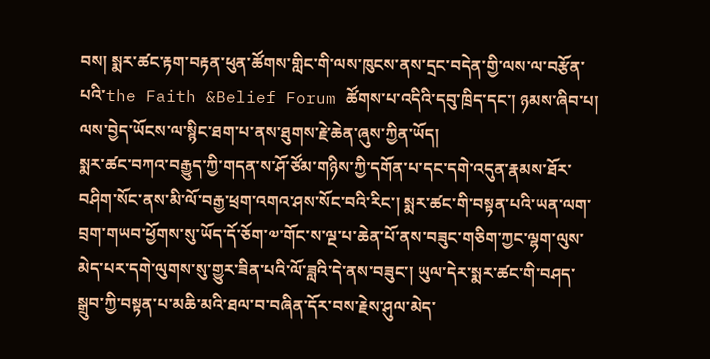བས། སྨར་ཚང་རྟག་བརྟན་ཕུན་ཚོགས་གླིང་གི་ལས་ཁུངས་ནས་དྲང་བདེན་གྱི་ལས་ལ་བརྩོན་པའི་the Faith &Belief Forum ཚོགས་པ་འདིའི་དབུ་ཁྲིད་དང་། ཉམས་ཞིབ་པ། ལས་བྱེད་ཡོངས་ལ་སྙིང་ཐག་པ་ནས་ཐུགས་རྗེ་ཆེན་ཞུས་ཀྱིན་ཡོད།
སྨར་ཚང་བཀའ་བརྒྱུད་ཀྱི་གདན་ས་ཤོ་ཙོམ་གཉིས་ཀྱི་དགོན་པ་དང་དགེ་འདུན་རྣམས་ཐོར་བཤིག་སོང་ནས་མི་ལོ་བརྒྱ་ཕྲག་འགའ་ཤས་སོང་བའི་རིང་། སྨར་ཚང་གི་བསྟན་པའི་ཡན་ལག་བྲག་གཡབ་ཕྱོགས་སུ་ཡོད་དོ་ཅོག་༧་གོང་ས་ལྔ་པ་ཆེན་པོ་ནས་བཟུང་གཅིག་ཀྱང་ལྷག་ལུས་མེད་པར་དགེ་ལུགས་སུ་གྱུར་ཟིན་པའི་ལོ་ཟླའི་དེ་ནས་བཟུང་། ཡུལ་དེར་སྨར་ཚང་གི་བཤད་སྒྲུབ་ཀྱི་བསྟན་པ་མཆི་མའི་ཐལ་བ་བཞིན་དོར་བས་རྗེས་ཤུལ་མེད་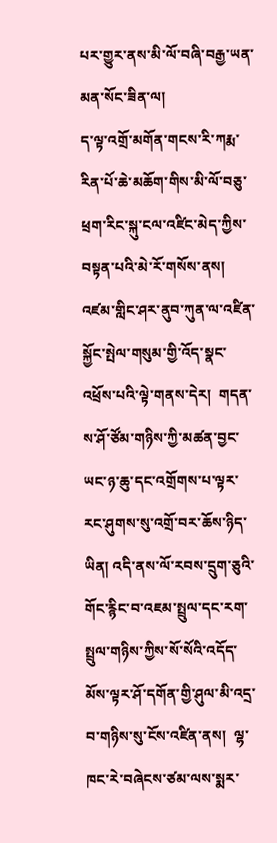པར་གྱུར་ནས་མི་ལོ་བཞི་བརྒྱ་ཡན་མན་སོང་ཟིན་ལ།
ད་ལྟ་འགྲོ་མགོན་གངས་རི་ཀརྨ་རིན་པོ་ཆེ་མཆོག་གིས་མི་ལོ་བཅུ་ཕྲག་རིང་སྐུ་ངལ་འཛིང་མེད་ཀྱིས་བསྟན་པའི་མེ་རོ་གསོས་ནས།  འཛམ་གླིང་ཤར་ནུབ་ཀུན་ལ་འཛིན་སྐྱོང་སྤེལ་གསུམ་གྱི་འོད་སྣང་འཕྲོས་པའི་ལྟེ་གནས་དེར།  གདན་ས་ཤོ་ཙོམ་གཉིས་ཀྱི་མཚན་བྱང་ཡང་ཉ་ཆུ་དང་འགྲོགས་པ་ལྟར་རང་ཤུགས་སུ་འགྲོ་བར་ཆོས་ཉིད་ཡིན། འདི་ནས་ལོ་རབས་དྲུག་ཅུའི་གོང་རྙིང་བ་འཇམ་སྤྲུལ་དང་རག་སྤྲུལ་གཉིས་ཀྱིས་སོ་སོའི་འདོད་མོས་ལྟར་ཤོ་དགོན་གྱི་ཤུལ་མི་འདྲ་བ་གཉིས་སུ་ངོས་འཛིན་ནས།  ལྷ་ཁང་རེ་བཞེངས་ཙམ་ལས་སྨར་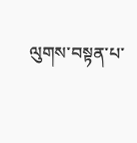ལུགས་བསྟན་པ་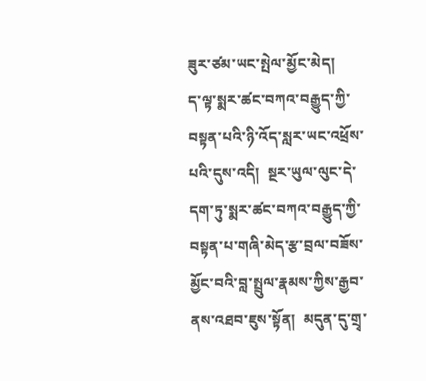ཟུར་ཙམ་ཡང་སྤེལ་མྱོང་མེད།
ད་ལྟ་སྨར་ཚང་བཀའ་བརྒྱུད་ཀྱི་བསྟན་པའི་ཉི་འོད་སླར་ཡང་འཕྲོས་པའི་དུས་འདི།  སྔར་ཡུལ་ལུང་དེ་དག་ཏུ་སྨར་ཚང་བཀའ་བརྒྱུད་ཀྱི་བསྟན་པ་གཞི་མེད་རྩ་བྲལ་བཟོས་མྱོང་བའི་བླ་སྤྲུལ་རྣམས་ཀྱིས་རྒྱབ་ནས་འཐབ་ཇུས་སྟོན།  མདུན་དུ་གྲྭ་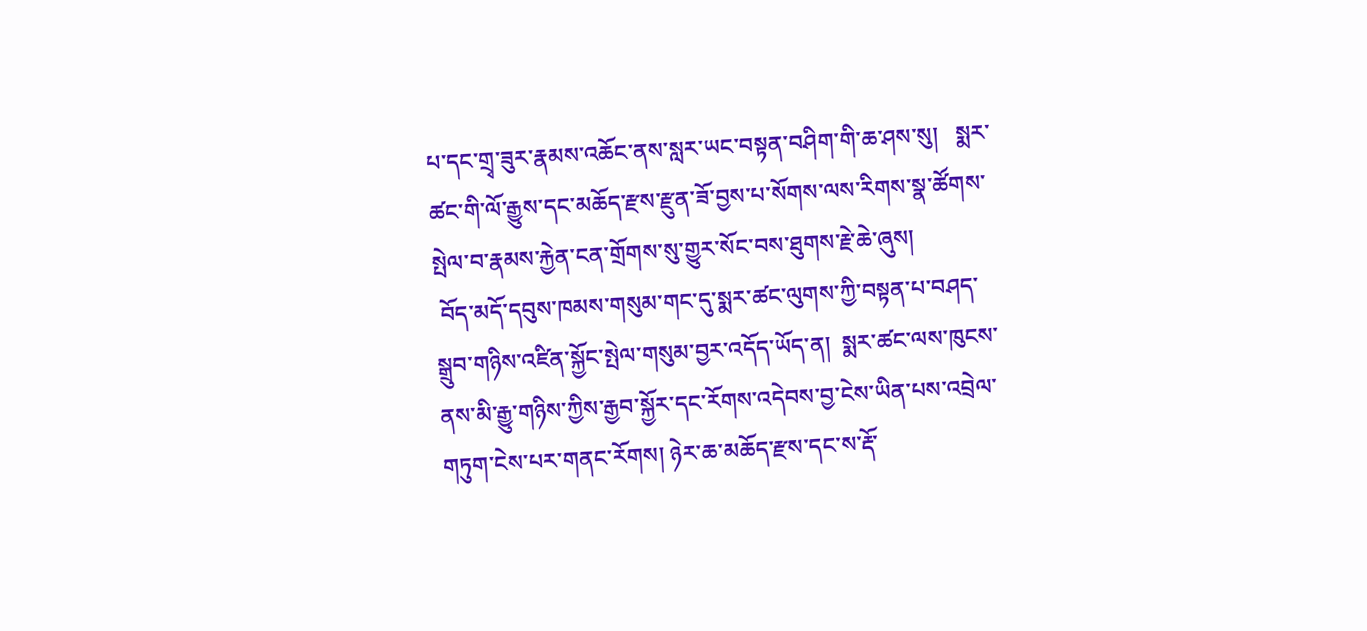པ་དང་གྲྭ་ཟུར་རྣམས་འཆོང་ནས་སླར་ཡང་བསྟན་བཤིག་གི་ཆ་ཤས་སུ།   སྨར་ཚང་གི་ལོ་རྒྱུས་དང་མཆོད་རྫས་རྫུན་ཟོ་བྱས་པ་སོགས་ལས་རིགས་སྣ་ཚོགས་སྤེལ་བ་རྣམས་རྐྱེན་ངན་གྲོགས་སུ་གྱུར་སོང་བས་ཐུགས་རྗེ་ཆེ་ཞུས།
 བོད་མདོ་དབུས་ཁམས་གསུམ་གང་དུ་སྨར་ཚང་ལུགས་ཀྱི་བསྟན་པ་བཤད་སྒྲུབ་གཉིས་འཛིན་སྐྱོང་སྤེལ་གསུམ་བྱར་འདོད་ཡོད་ན།  སྨར་ཚང་ལས་ཁུངས་ནས་མི་རྒྱུ་གཉིས་ཀྱིས་རྒྱབ་སྐྱོར་དང་རོགས་འདེབས་བྱ་ངེས་ཡིན་པས་འབྲེལ་གཏུག་ངེས་པར་གནང་རོགས། ཉེར་ཆ་མཆོད་རྫས་དང་ས་རྡོ་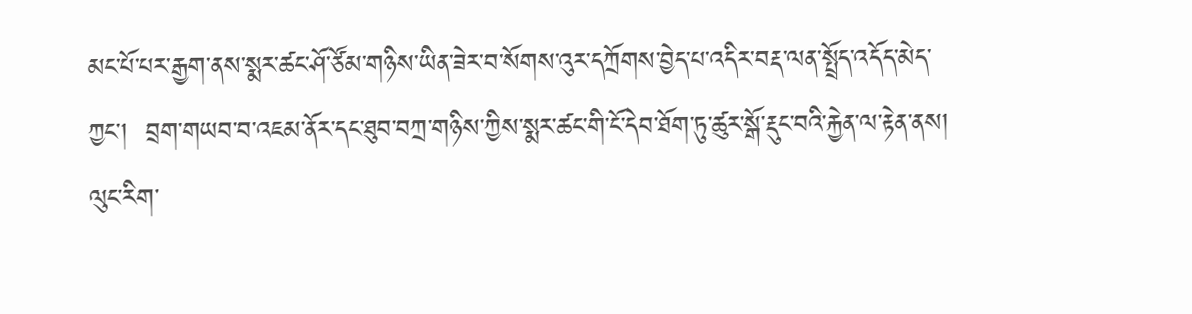མང་པོ་པར་རྒྱག་ནས་སྨར་ཚང་ཤོ་ཙོམ་གཉིས་ཡིན་ཟེར་བ་སོགས་འུར་དཀྲོགས་བྱེད་པ་འདིར་བརྡ་ལན་སྤྲོད་འདོད་མེད་ཀྱང་།  བྲག་གཡབ་བ་འཇམ་ནོར་དང་ཐུབ་བཀྲ་གཉིས་ཀྱིས་སྨར་ཚང་གི་ངོ་དེབ་ཐོག་ཏུ་ཚུར་སྒོ་རྡུང་བའི་རྐྱེན་ལ་རྟེན་ནས།  ལུང་རིག་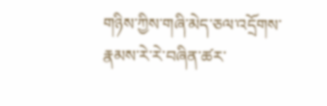གཉིས་ཀྱིས་གཞི་མེད་ཅལ་འདྲོགས་རྣམས་རེ་རེ་བཞིན་ཚར་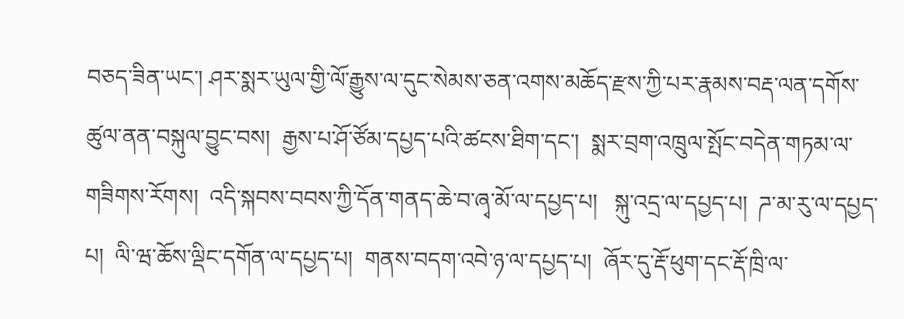བཅད་ཟིན་ཡང་། ཤར་སྨར་ཡུལ་གྱི་ལོ་རྒྱུས་ལ་དུང་སེམས་ཅན་འགས་མཆོད་རྫས་ཀྱི་པར་རྣམས་བརྡ་ལན་དགོས་ཚུལ་ནན་བསྐུལ་བྱུང་བས།  རྒྱས་པ་ཤོ་ཙོམ་དཔྱད་པའི་ཚངས་ཐིག་དང་།  སྨར་བྲག་འཁྲུལ་སྤོང་བདེན་གཏམ་ལ་གཟིགས་རོགས།  འདི་སྐབས་བབས་ཀྱི་དོན་གནད་ཆེ་བ་ཞྭ་མོ་ལ་དཔྱད་པ།   སྐུ་འདྲ་ལ་དཔྱད་པ།  ཌ་མ་རུ་ལ་དཔྱད་པ།  ལི་ཝ་ཆོས་ལྡིང་དགོན་ལ་དཔྱད་པ།  གནས་བདག་འབེ་ཉ་ལ་དཔྱད་པ།  ཞོར་དུ་རྡོ་ཕུག་དང་རྡོ་ཁྲི་ལ་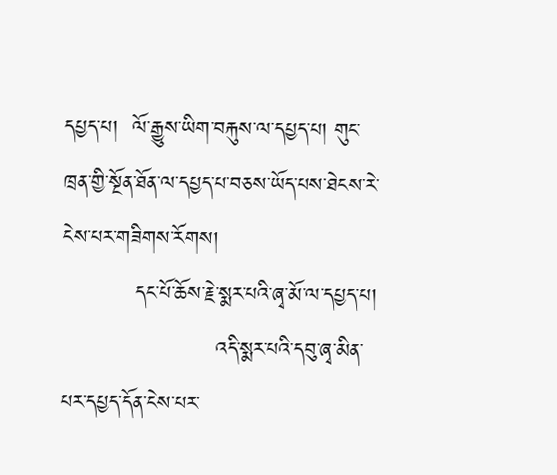དཔྱད་པ།  ལོ་རྒྱུས་ཡིག་བརྐུས་ལ་དཔྱད་པ། གུང་ཁྲན་གྱི་སྔོན་ཐོན་ལ་དཔྱད་པ་བཅས་ཡོད་པས་ཐེངས་རེ་ངེས་པར་གཟིགས་རོགས།
          དང་པོ་ཆོས་རྗེ་སྨར་པའི་ཞྭ་མོ་ལ་དཔྱད་པ།
                     འདི་སྨར་པའི་དབུ་ཞྭ་མིན་པར་དཔྱད་དོན་ངེས་པར་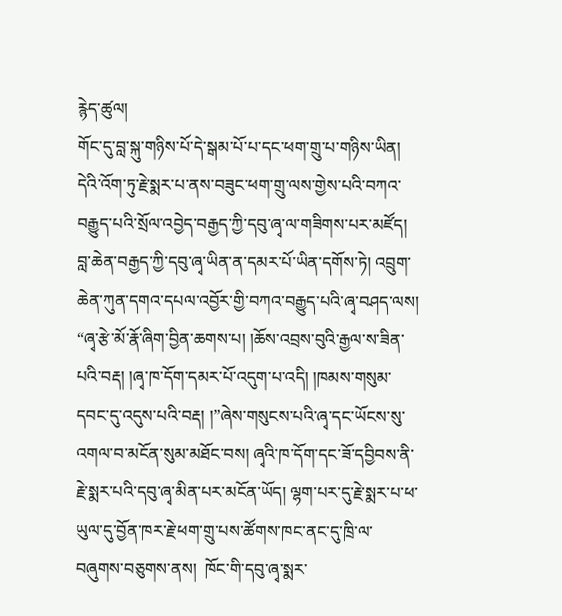རྙེད་ཚུལ།
གོང་དུ་བླ་སྐུ་གཉིས་པོ་དེ་སྒམ་པོ་པ་དང་ཕག་གྲུ་པ་གཉིས་ཡིན། དེའི་འོག་ཏུ་རྗེ་སྨར་པ་ནས་བཟུང་ཕག་གྲུ་ལས་གྱེས་པའི་བཀའ་བརྒྱུད་པའི་སྲོལ་འབྱེད་བརྒྱད་ཀྱི་དབུ་ཞྭ་ལ་གཟིགས་པར་མཛོད།  བླ་ཆེན་བརྒྱད་ཀྱི་དབུ་ཞྭ་ཡིན་ན་དམར་པོ་ཡིན་དགོས་ཏེ། འབྲུག་ཆེན་ཀུན་དགའ་དཔལ་འབྱོར་གྱི་བཀའ་བརྒྱུད་པའི་ཞྭ་བཤད་ལས། “ཞྭ་རྩེ་མོ་རྣོ་ཞིག་བྱིན་ཆགས་པ། །ཆོས་འབྲས་བུའི་རྒྱལ་ས་ཟིན་པའི་བརྡ། །ཞྭ་ཁ་དོག་དམར་པོ་འདུག་པ་འདི། །ཁམས་གསུམ་དབང་དུ་འདུས་པའི་བརྡ། །”ཞེས་གསུངས་པའི་ཞྭ་དང་ཡོངས་སུ་འགལ་བ་མངོན་སུམ་མཐོང་བས། ཞྭའི་ཁ་དོག་དང་ཟོ་དབྱིབས་ནི་རྗེ་སྨར་པའི་དབུ་ཞྭ་མིན་པར་མངོན་ཡོད། ལྷག་པར་དུ་རྗེ་སྨར་པ་ཕ་ཡུལ་དུ་བྱོན་ཁར་རྗེ་ཕག་གྲུ་པས་ཚོགས་ཁང་ནང་དུ་ཁྲི་ལ་བཞུགས་བཅུགས་ནས།  ཁོང་གི་དབུ་ཞྭ་སྨར་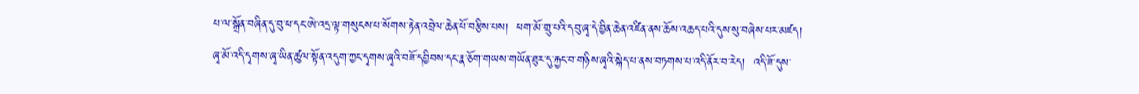པ་ལ་སྒྲོན་བཞིན་དུ་བུ་ཕ་དང་ཨེ་འདྲ་ལྟ་གསུངས་པ་སོགས་རྟེན་འབྲེལ་ཆེན་པོ་བརྩིས་པས།  ཕག་མོ་གྲུ་པའི་དབུ་ཞྭ་དེ་བྱིན་ཆེན་འཛིན་ནས་ཆོས་འཆད་པའི་དུས་སུ་བཞེས་པར་མཛད།
ཞྭ་མོ་འདི་དྭགས་ཞྭ་ཡིན་ཚུལ་སྟོན་འདུག་ཀྱང་དྭགས་ཞྭའི་བཟོ་དབྱིབས་དང་རྣ་ཅོག་གཡས་གཡོན་ཐུར་དུ་རྐྱང་བ་གཉིས་ཞྭའི་སྐེད་པ་ནས་བཏགས་པ་འདི་ནོར་བ་རེད།  འདི་ཟོ་དུས་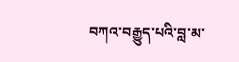བཀའ་བརྒྱུད་པའི་བླ་མ་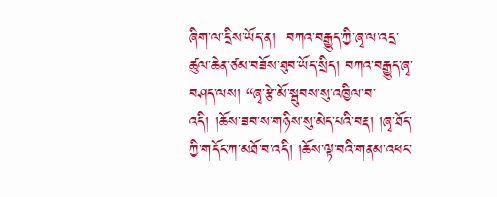ཞིག་ལ་དྲིས་ཡོད་ན།  བཀའ་བརྒྱུད་ཀྱི་ཞྭ་ལ་འདྲ་ཚུལ་ཆེན་ཙམ་བཟོས་ཐུབ་ཡོད་སྲིད། བཀའ་བརྒྱུད་ཞྭ་བཤད་ལས། “ཞྭ་རྩེ་མོ་སྦུབས་སུ་འཁྱིལ་བ་འདི། །ཆོས་ཟབ་ས་གཉིས་སུ་མེད་པའི་བརྡ། །ཞྭ་ཐོད་ཀྱི་གདོང་ཀ་མཐོ་བ་འདི། །ཆོས་ལྟ་བའི་གནམ་འཕང་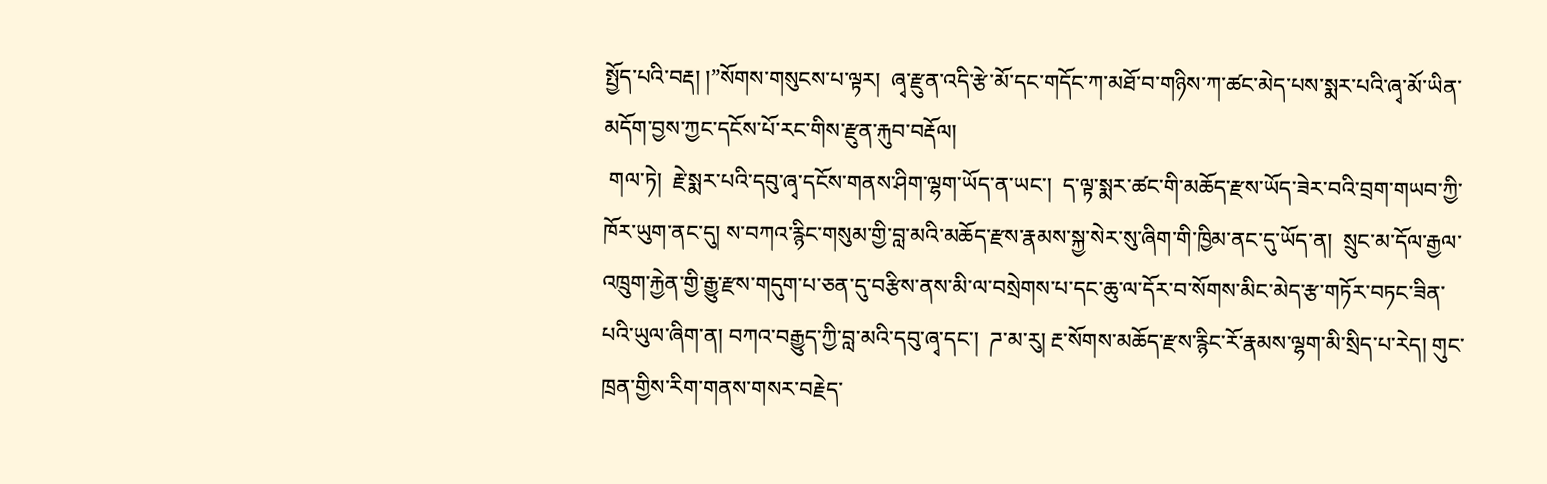སྤྱོད་པའི་བརྡ། །”སོགས་གསུངས་པ་ལྟར།  ཞྭ་རྫུན་འདི་རྩེ་མོ་དང་གདོང་ཀ་མཐོ་བ་གཉིས་ཀ་ཚང་མེད་པས་སྨར་པའི་ཞྭ་མོ་ཡིན་མདོག་བྱས་ཀྱང་དངོས་པོ་རང་གིས་རྫུན་རྐུབ་བརྡོལ།
 གལ་ཏེ།  རྗེ་སྨར་པའི་དབུ་ཞྭ་དངོས་གནས་ཤིག་ལྷག་ཡོད་ན་ཡང་།  ད་ལྟ་སྨར་ཚང་གི་མཆོད་རྫས་ཡོད་ཟེར་བའི་བྲག་གཡབ་ཀྱི་ཁོར་ཡུག་ནང་དུ། ས་བཀའ་རྙིང་གསུམ་གྱི་བླ་མའི་མཆོད་རྫས་རྣམས་སྐྱ་སེར་སུ་ཞིག་གི་ཁྱིམ་ནང་དུ་ཡོད་ན།  སྲུང་མ་དོལ་རྒྱལ་འཁྲུག་རྐྱེན་གྱི་རྒྱུ་རྫས་གདུག་པ་ཅན་དུ་བརྩིས་ནས་མི་ལ་བསྲེགས་པ་དང་ཆུ་ལ་དོར་བ་སོགས་མིང་མེད་རྩ་གཏོར་བཏང་ཟིན་པའི་ཡུལ་ཞིག་ན། བཀའ་བརྒྱུད་ཀྱི་བླ་མའི་དབུ་ཞྭ་དང་།  ཌ་མ་རུ། རྔ་སོགས་མཆོད་རྫས་རྙིང་རོ་རྣམས་ལྷག་མི་སྲིད་པ་རེད། གུང་ཁྲན་གྱིས་རིག་གནས་གསར་བརྗེད་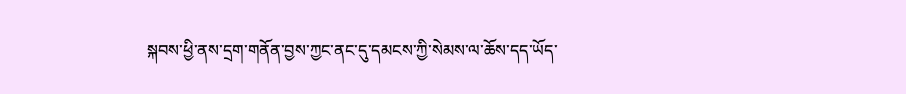སྐབས་ཕྱི་ནས་དྲག་གནོན་བྱས་ཀྱང་ནང་དུ་དམངས་ཀྱི་སེམས་ལ་ཆོས་དད་ཡོད་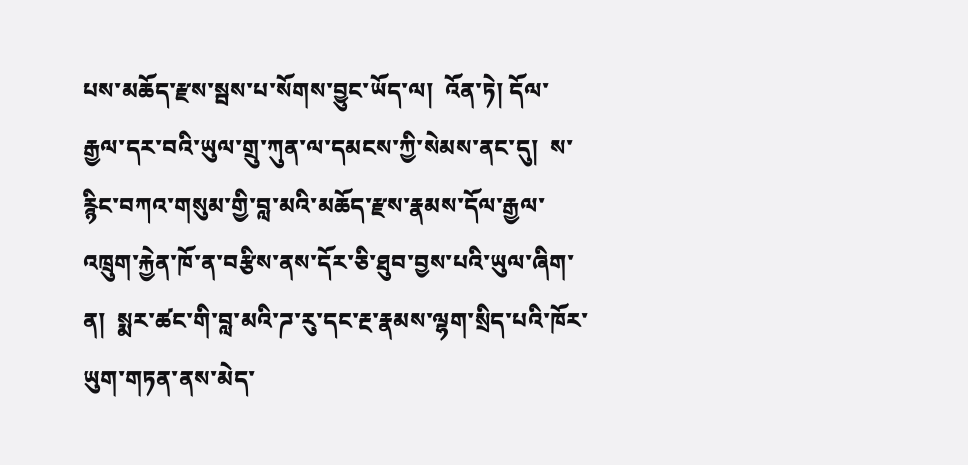པས་མཆོད་རྫས་སྦས་པ་སོགས་བྱུང་ཡོད་ལ།  འོན་ཏེ། དོལ་རྒྱལ་དར་བའི་ཡུལ་གྲུ་ཀུན་ལ་དམངས་ཀྱི་སེམས་ནང་དུ།  ས་རྙིང་བཀའ་གསུམ་གྱི་བླ་མའི་མཆོད་རྫས་རྣམས་དོལ་རྒྱལ་འཁྲུག་རྐྱེན་ཁོ་ན་བརྩིས་ནས་དོར་ཅི་ཐུབ་བྱས་པའི་ཡུལ་ཞིག་ན།  སྨར་ཚང་གི་བླ་མའི་ཌ་རུ་དང་རྔ་རྣམས་ལྷག་སྲིད་པའི་ཁོར་ཡུག་གཏན་ནས་མེད་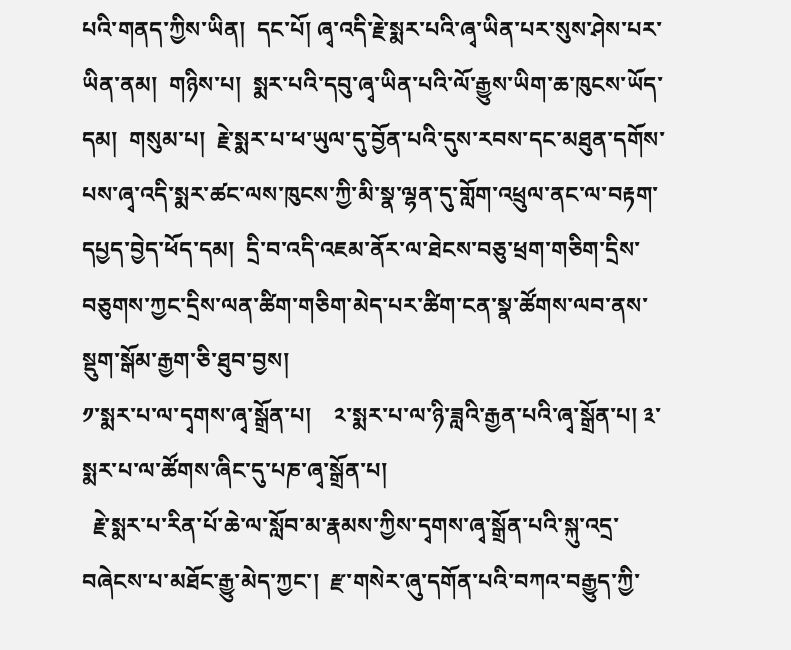པའི་གནད་ཀྱིས་ཡིན།  དང་པོ། ཞྭ་འདི་རྗེ་སྨར་པའི་ཞྭ་ཡིན་པར་སུས་ཤེས་པར་ཡིན་ནམ།  གཉིས་པ།  སྨར་པའི་དབུ་ཞྭ་ཡིན་པའི་ལོ་རྒྱུས་ཡིག་ཆ་ཁུངས་ཡོད་དམ།  གསུམ་པ།  རྗེ་སྨར་པ་ཕ་ཡུལ་དུ་བྱོན་པའི་དུས་རབས་དང་མཐུན་དགོས་པས་ཞྭ་འདི་སྨར་ཚང་ལས་ཁུངས་ཀྱི་མི་སྣ་ལྷན་དུ་གློག་འཕྲུལ་ནང་ལ་བརྟག་དཔྱད་བྱེད་ཕོད་དམ།  དྲི་བ་འདི་འཇམ་ནོར་ལ་ཐེངས་བཅུ་ཕྲག་གཅིག་དྲིས་བཅུགས་ཀྱང་དྲིས་ལན་ཚིག་གཅིག་མེད་པར་ཚིག་ངན་སྣ་ཚོགས་ལབ་ནས་སྡུག་སྒོམ་རྒྱག་ཅི་ཐུབ་བྱས།
༡་སྨར་པ་ལ་དྭགས་ཞྭ་སྒྲོན་པ།    ༢་སྨར་པ་ལ་ཉི་ཟླའི་རྒྱན་པའི་ཞྭ་སྒྲོན་པ། ༣་སྨར་པ་ལ་ཚོགས་ཞིང་དུ་པཎ་ཞྭ་སྒྲོན་པ།
  རྗེ་སྨར་པ་རིན་པོ་ཆེ་ལ་སློབ་མ་རྣམས་ཀྱིས་དྭགས་ཞྭ་སྒྲོན་པའི་སྐུ་འདྲ་བཞེངས་པ་མཐོང་རྒྱུ་མེད་ཀྱང་།  རྫ་གསེར་ཞུ་དགོན་པའི་བཀའ་བརྒྱུད་ཀྱི་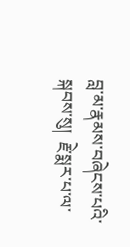བླ་མ་རྣམས་བཞེངས་པའི་སྐབས་སུ།  རྗེ་སྨར་པ་ལ་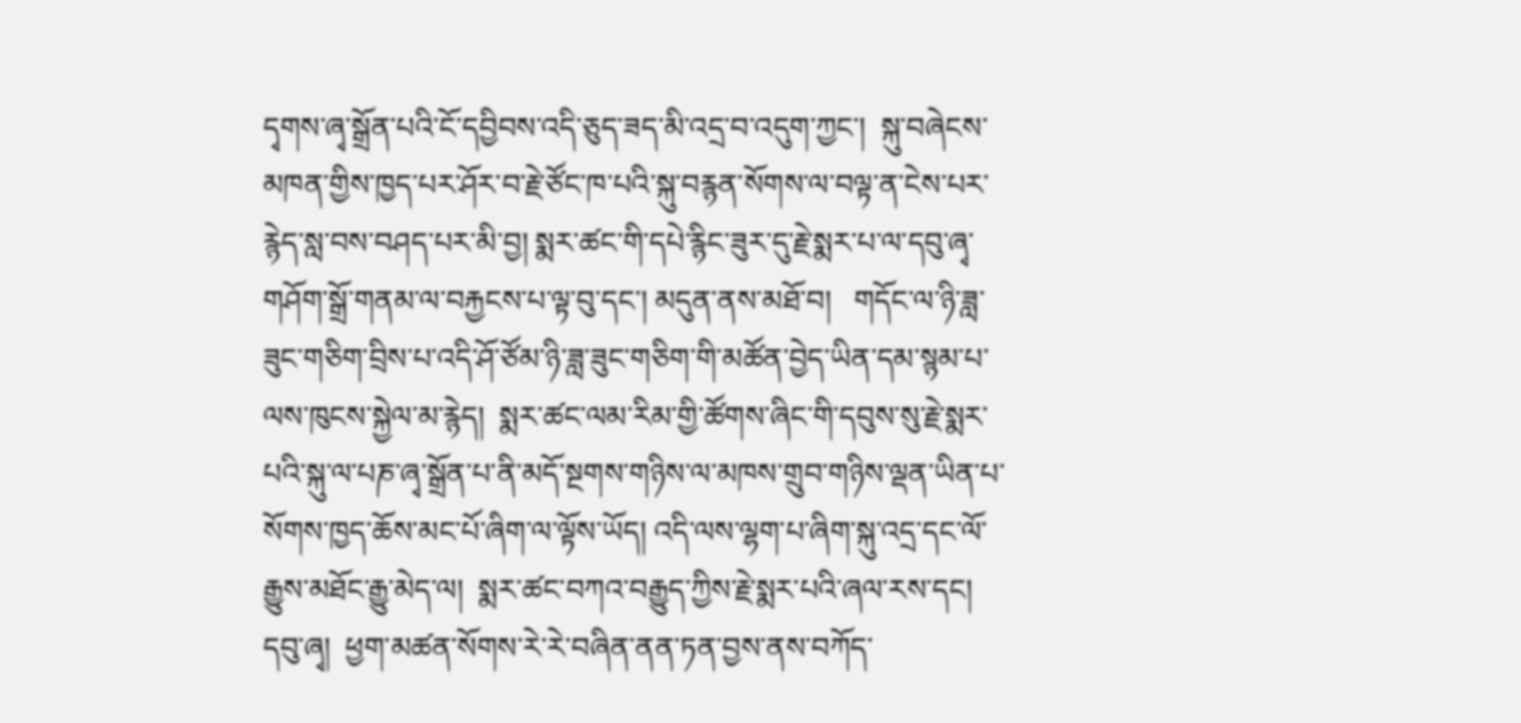དྭགས་ཞྭ་སྒྲོན་པའི་ངོ་དབྱིབས་འདི་ཅུད་ཟད་མི་འདྲ་བ་འདུག་ཀྱང་།  སྐུ་བཞེངས་མཁན་གྱིས་ཁྱད་པར་ཤོར་བ་རྗེ་ཙོང་ཁ་པའི་སྐུ་བརྙན་སོགས་ལ་བལྟ་ན་ངེས་པར་རྙེད་སླ་བས་བཤད་པར་མི་བྱ། སྨར་ཚང་གི་དཔེ་རྙིང་ཟུར་དུ་རྗེ་སྨར་པ་ལ་དབུ་ཞྭ་གཤོག་སྒྲོ་གནམ་ལ་བརྐྱངས་པ་ལྟ་བུ་དང་། མདུན་ནས་མཐོ་བ།   གདོང་ལ་ཉི་ཟླ་ཟུང་གཅིག་བྲིས་པ་འདི་ཤོ་ཙོམ་ཉི་ཟླ་ཟུང་གཅིག་གི་མཚོན་བྱེད་ཡིན་དམ་སྙམ་པ་ལས་ཁུངས་སྐྱེལ་མ་རྙེད།  སྨར་ཚང་ལམ་རིམ་གྱི་ཚོགས་ཞིང་གི་དབུས་སུ་རྗེ་སྨར་པའི་སྐུ་ལ་པཎ་ཞྭ་སྒྲོན་པ་ནི་མདོ་སྔགས་གཉིས་ལ་མཁས་གྲུབ་གཉིས་ལྡན་ཡིན་པ་སོགས་ཁྱད་ཆོས་མང་པོ་ཞིག་ལ་ལྟོས་ཡོད། འདི་ལས་ལྷག་པ་ཞིག་སྐུ་འདྲ་དང་ལོ་རྒྱུས་མཐོང་རྒྱུ་མེད་ལ།  སྨར་ཚང་བཀའ་བརྒྱུད་ཀྱིས་རྗེ་སྨར་པའི་ཞལ་རས་དང།  དབུ་ཞྭ།  ཕྱག་མཚན་སོགས་རེ་རེ་བཞིན་ནན་ཏན་བྱས་ནས་བཀོད་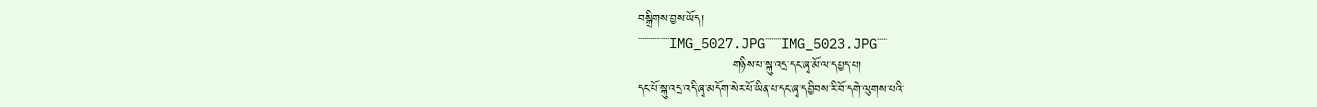བསྒྲིགས་བྱས་ཡོད།
་་་་་་་་་་་་་་་IMG_5027.JPG་་་་་་་་IMG_5023.JPG་་་་་
                       གཉིས་པ་སྐུ་འདྲ་དང་ཞྭ་མོ་ལ་དཔྱད་པ།
དང་པོ་སྐུ་འདྲ་འདི་ཞྭ་མདོག་སེར་པོ་ཡིན་པ་དང་ཞྭ་དབྱིབས་རི་བོ་དགེ་ལུགས་པའི་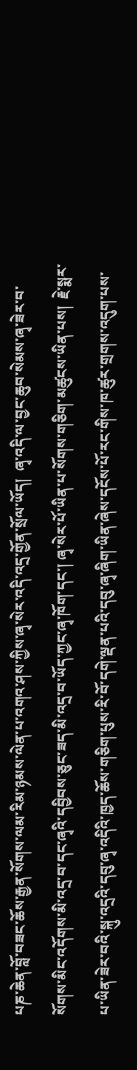པཎ་ཆེན་བློ་བཟང་ཆོས་རྒྱན་སོགས་ལམ་རིམ་ཉམས་ལེན་པ་འགའ་ཤས་ཀྱིས་ཞྭ་སེར་འདི་འདྲ་གྱོན་སྲོལ་ཡོད།  ཞྭ་འདི་ལ་བྱང་ཆུབ་སེམས་ཞྭ་ཟེར་བ་སོགས་མིང་འདོགས་མི་འདྲ་བ་དང་ཞྭའི་དབྱིབས་ཅུང་ཟད་མི་འདྲ་བ་ཡོད་ཀྱང་ཞྭ་ཁོག་དང་། ཞྭ་སེར་པོ་ཡིན་པ་སོགས་གཅིག་མཚུངས་ཡིན་པས།  རྗེ་སྨར་པ་ཡིན་ཟེར་བའི་སྐུ་འདྲའི་དབུ་ཞྭ་འདིའི་ཁྱད་ཆོས་གཅིག་པུས་རི་བོ་དགེ་ལྡན་པའི་དབུ་ཞྭ་ཞིག་ཡིན་ཞེས་དངོས་པོ་རང་གིས་ཁ་ཚུར་གྲགས་འདུག་པས་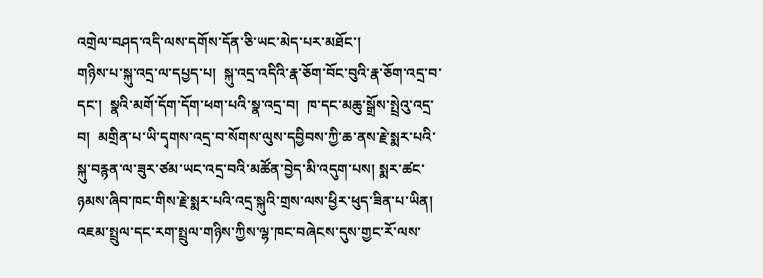འགྲེལ་བཤད་འདི་ལས་དགོས་དོན་ཅི་ཡང་མེད་པར་མཐོང་།
གཉིས་པ་སྐུ་འདྲ་ལ་དཔྱད་པ།  སྐུ་འདྲ་འདིའི་རྣ་ཅོག་བོང་བུའི་རྣ་ཅོག་འདྲ་བ་དང་།  སྣའི་མགོ་དོག་དོག་ཕག་པའི་སྣ་འདྲ་བ།  ཁ་དང་མཆུ་སྒྲོས་སྤྲེའུ་འདྲ་བ།  མགྲིན་པ་ཡི་དྭགས་འདྲ་བ་སོགས་ལུས་དབྱིབས་ཀྱི་ཆ་ནས་རྗེ་སྨར་པའི་སྐུ་བརྙན་ལ་ཟུར་ཙམ་ཡང་འདྲ་བའི་མཚོན་བྱེད་མི་འདུག་པས། སྨར་ཚང་ཉམས་ཞིབ་ཁང་གིས་རྗེ་སྨར་པའི་འདྲ་སྐུའི་གྲས་ལས་ཕྱིར་ཕུད་ཟིན་པ་ཡིན། འཇམ་སྤྲུལ་དང་རག་སྤྲུལ་གཉིས་ཀྱིས་ལྷ་ཁང་བཞེངས་དུས་གྱང་རོ་ལས་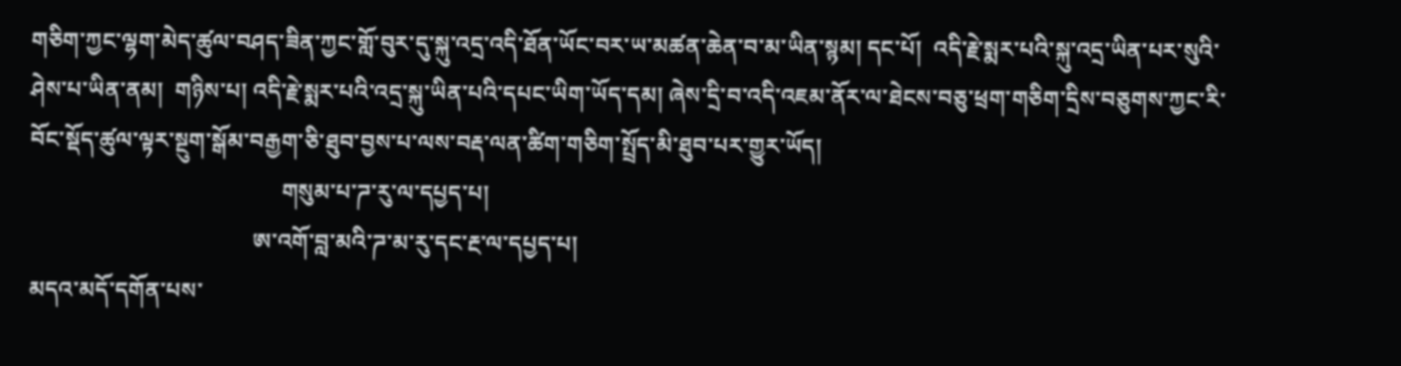གཅིག་ཀྱང་ལྷག་མེད་ཚུལ་བཤད་ཟིན་ཀྱང་གློ་བུར་དུ་སྐུ་འདྲ་འདི་ཐོན་ཡོང་བར་ཡ་མཚན་ཆེན་བ་མ་ཡིན་སྙམ། དང་པོ།  འདི་རྗེ་སྨར་པའི་སྐུ་འདྲ་ཡིན་པར་སུའི་ཤེས་པ་ཡིན་ནམ།  གཉིས་པ། འདི་རྗེ་སྨར་པའི་འདྲ་སྐུ་ཡིན་པའི་དཔང་ཡིག་ཡོད་དམ། ཞེས་དྲི་བ་འདི་འཇམ་ནོར་ལ་ཐེངས་བཅུ་ཕྲག་གཅིག་དྲིས་བཅུགས་ཀྱང་རི་བོང་སྡོད་ཚུལ་ལྟར་སྔུག་སྒོམ་བརྒྱག་ཅི་ཐུབ་བྱས་པ་ལས་བརྡ་ལན་ཚིག་གཅིག་སྤྲོད་མི་ཐུབ་པར་གྱུར་ཡོད།
                                            གསུམ་པ་ཌ་རུ་ལ་དཔྱད་པ།
                                       ཨ་འགོ་བླ་མའི་ཌ་མ་རུ་དང་རྔ་ལ་དཔྱད་པ།
མདའ་མདོ་དགོན་པས་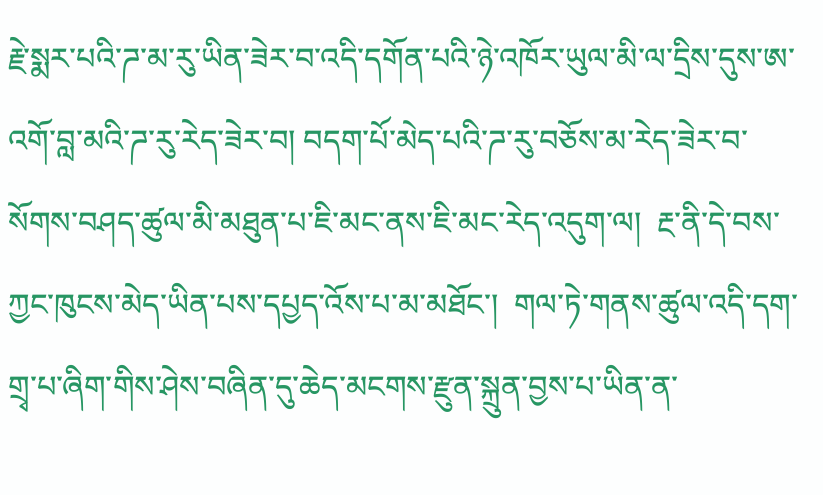རྗེ་སྨར་པའི་ཌ་མ་རུ་ཡིན་ཟེར་བ་འདི་དགོན་པའི་ཉེ་འཁོར་ཡུལ་མི་ལ་དྲིས་དུས་ཨ་འགོ་བླ་མའི་ཌ་རུ་རེད་ཟེར་བ། བདག་པོ་མེད་པའི་ཌ་རུ་བཅོས་མ་རེད་ཟེར་བ་སོགས་བཤད་ཚུལ་མི་མཐུན་པ་ཇི་མང་ནས་ཇི་མང་རེད་འདུག་ལ།  རྔ་ནི་དེ་བས་ཀྱང་ཁུངས་མེད་ཡིན་པས་དཔྱད་འོས་པ་མ་མཐོང་།  གལ་ཏེ་གནས་ཚུལ་འདི་དག་གྲྭ་པ་ཞིག་གིས་ཤེས་བཞིན་དུ་ཆེད་མངགས་རྫུན་སྐྲུན་བྱས་པ་ཡིན་ན་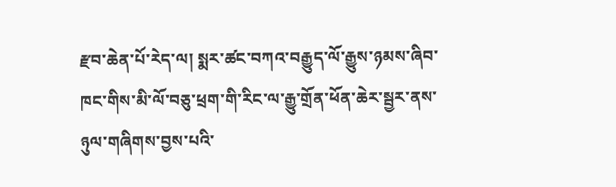རྫབ་ཆེན་པོ་རེད་ལ། སྨར་ཚང་བཀའ་བརྒྱུད་ལོ་རྒྱུས་ཉམས་ཞིབ་ཁང་གིས་མི་ལོ་བཅུ་ཕྲག་གི་རིང་ལ་རྒྱུ་གྲོན་ཕོན་ཆེར་སྦྱར་ནས་ཉུལ་གཞིགས་བྱས་པའི་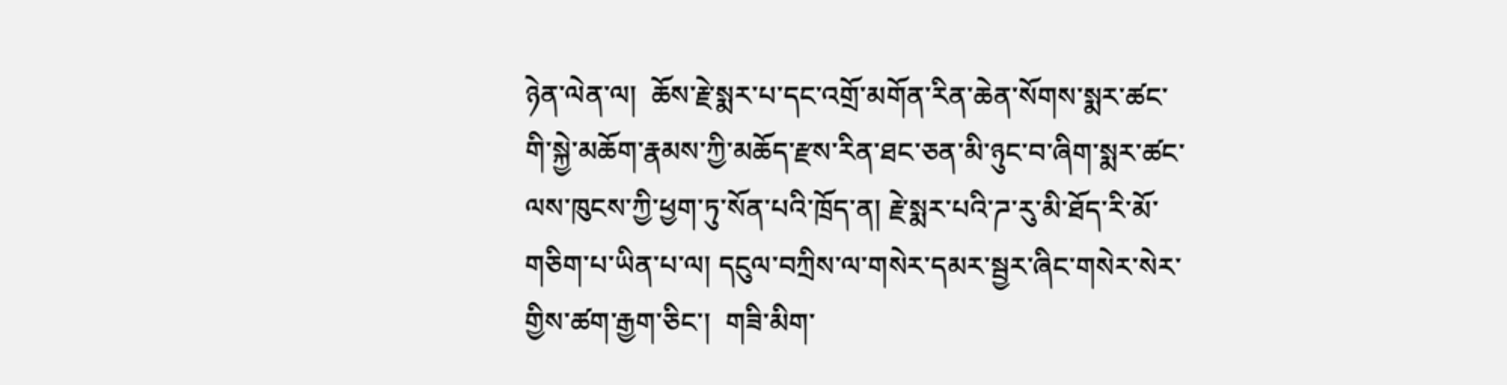ཉེན་ལེན་ལ།  ཆོས་རྗེ་སྨར་པ་དང་འགྲོ་མགོན་རིན་ཆེན་སོགས་སྨར་ཚང་གི་སྐྱེ་མཆོག་རྣམས་ཀྱི་མཆོད་རྫས་རིན་ཐང་ཅན་མི་ཉུང་བ་ཞིག་སྨར་ཚང་ལས་ཁུངས་ཀྱི་ཕྱག་ཏུ་སོན་པའི་ཁྲོད་ན། རྗེ་སྨར་པའི་ཌ་རུ་མི་ཐོད་རི་མོ་གཅིག་པ་ཡིན་པ་ལ། དངུལ་བཀྲིས་ལ་གསེར་དམར་སྦྱར་ཞིང་གསེར་སེར་གྱིས་ཚག་རྒྱག་ཅིང་།  གཟི་མིག་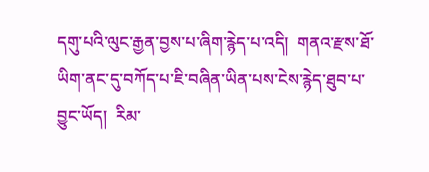དགུ་པའི་ལུང་རྒྱན་བྱས་པ་ཞིག་རྙེད་པ་འདི།  གནའ་རྫས་ཐོ་ཡིག་ནང་དུ་བཀོད་པ་ཇི་བཞིན་ཡིན་པས་ངེས་རྙེད་ཐུབ་པ་བྱུང་ཡོད།  རིམ་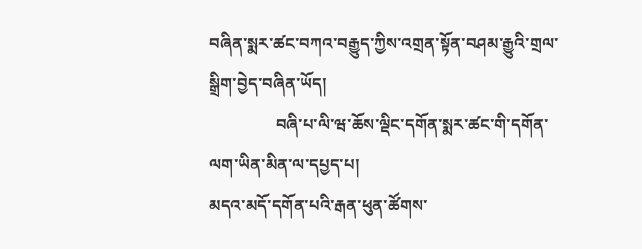བཞིན་སྨར་ཚང་བཀའ་བརྒྱུད་ཀྱིས་འགྲན་སྟོན་བཤམ་རྒྱུའི་གྲལ་སྒྲིག་བྱེད་བཞིན་ཡོད།
                བཞི་པ་ལི་ཝ་ཆོས་ལྡིང་དགོན་སྨར་ཚང་གི་དགོན་ལག་ཡིན་མིན་ལ་དཔྱད་པ།
མདའ་མདོ་དགོན་པའི་རྒན་ཕུན་ཚོགས་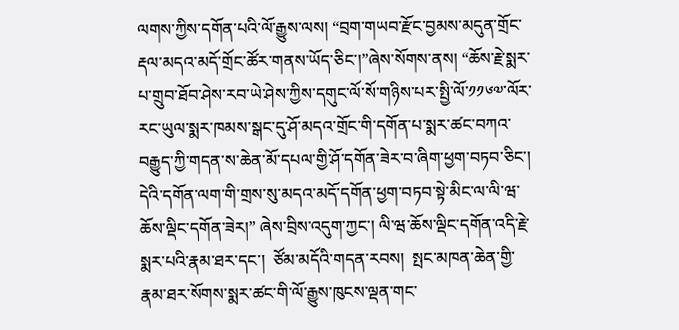ལགས་ཀྱིས་དགོན་པའི་ལོ་རྒྱུས་ལས། “བྲག་གཡབ་རྫོང་བྱམས་མདུན་གྲོང་རྡལ་མདའ་མདོ་གྲོང་ཚོར་གནས་ཡོད་ཅིང་།”ཞེས་སོགས་ནས། “ཆོས་རྗེ་སྨར་པ་གྲུབ་ཐོབ་ཤེས་རབ་ཡེ་ཤེས་ཀྱིས་དགུང་ལོ་སོ་གཉིས་པར་སྤྱི་ལོ་༡༡༦༧་ལོར་རང་ཡུལ་སྨར་ཁམས་སྒང་དུ་ཤོ་མདའ་གྲོང་གི་དགོན་པ་སྨར་ཚང་བཀའ་བརྒྱུད་ཀྱི་གདན་ས་ཆེན་མོ་དཔལ་གྱི་ཤོ་དགོན་ཟེར་བ་ཞིག་ཕྱག་བཏབ་ཅིང་།  དེའི་དགོན་ལག་གི་གྲས་སུ་མདའ་མདོ་དགོན་ཕྱག་བཏབ་སྟེ་མིང་ལ་ལི་ཝ་ཆོས་ལྡིང་དགོན་ཟེར།” ཞེས་བྲིས་འདུག་ཀྱང་། ལི་ཝ་ཆོས་ལྡིང་དགོན་འདི་རྗེ་སྨར་པའི་རྣམ་ཐར་དང་།  ཙོམ་མདོའི་གདན་རབས།  སྤང་མཁན་ཆེན་གྱི་རྣམ་ཐར་སོགས་སྨར་ཚང་གི་ལོ་རྒྱུས་ཁུངས་ལྡན་གང་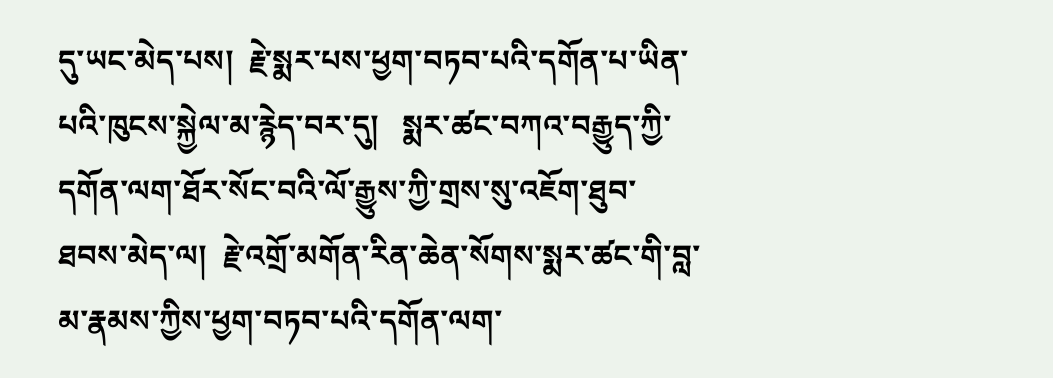དུ་ཡང་མེད་པས།  རྗེ་སྨར་པས་ཕྱག་བཏབ་པའི་དགོན་པ་ཡིན་པའི་ཁུངས་སྐྱེལ་མ་རྙེད་བར་དུ།   སྨར་ཚང་བཀའ་བརྒྱུད་ཀྱི་དགོན་ལག་ཐོར་སོང་བའི་ལོ་རྒྱུས་ཀྱི་གྲས་སུ་འཇོག་ཐུབ་ཐབས་མེད་ལ།  རྗེ་འགྲོ་མགོན་རིན་ཆེན་སོགས་སྨར་ཚང་གི་བླ་མ་རྣམས་ཀྱིས་ཕྱག་བཏབ་པའི་དགོན་ལག་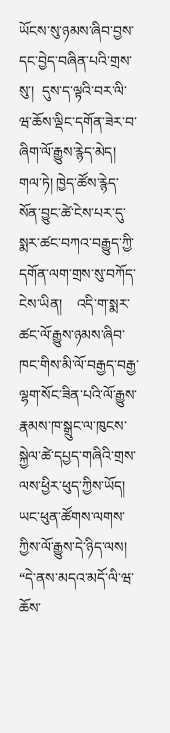ཡོངས་སུ་ཉམས་ཞིབ་བྱས་དང་བྱེད་བཞིན་པའི་གྲས་སུ་།  དུས་ད་ལྟའི་བར་ལི་ཝ་ཆོས་ལྡིང་དགོན་ཟེར་བ་ཞིག་ལོ་རྒྱུས་རྙེད་མེད།  གལ་ཏེ། ཁྱེད་ཚོས་རྙེད་སོན་བྱུང་ཚེ་ངེས་པར་དུ་སྨར་ཚང་བཀའ་བརྒྱུད་ཀྱི་དགོན་ལག་གྲས་སུ་བཀོད་ངེས་ཡིན།    འདི་ག་སྨར་ཚང་ལོ་རྒྱུས་ཉམས་ཞིབ་ཁང་གིས་མི་ལོ་བརྒྱད་བརྒྱ་ལྷག་སོང་ཟིན་པའི་ལོ་རྒྱུས་རྣམས་ཁ་སྒྲུང་ལ་ཁུངས་སྐྱེལ་ཚེ་དཔྱད་གཞིའི་གྲས་ལས་ཕྱིར་ཕུད་ཀྱིས་ཡོད།
ཡང་ཕུན་ཚོགས་ལགས་ཀྱིས་ལོ་རྒྱུས་དེ་ཉིད་ལས།  “དེ་ནས་མདའ་མདོ་ལི་ཝ་ཆོས་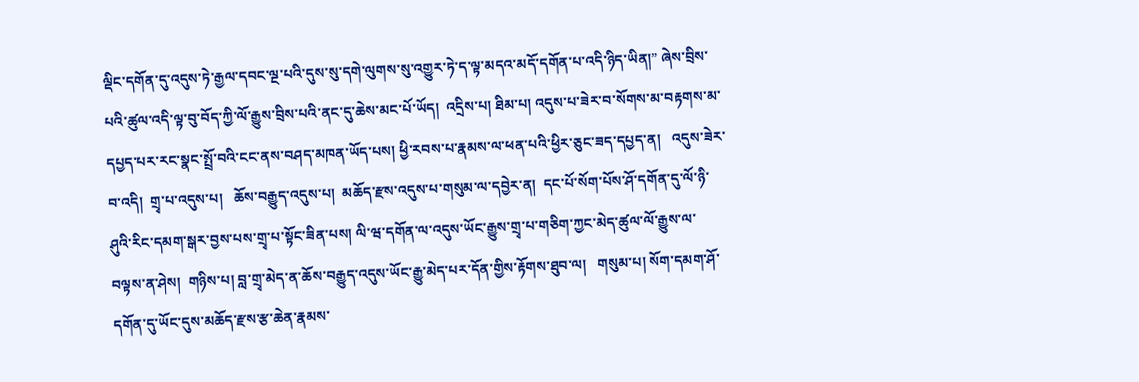ལྡིང་དགོན་དུ་འདུས་ཏེ་རྒྱལ་དབང་ལྔ་པའི་དུས་སུ་དགེ་ལུགས་སུ་འགྱུར་ཏེ་ད་ལྟ་མདའ་མདོ་དགོན་པ་འདི་ཉིད་ཡིན།” ཞེས་བྲིས་པའི་ཚུལ་འདི་ལྟ་བུ་བོད་ཀྱི་ལོ་རྒྱུས་བྲིས་པའི་ནང་དུ་ཆེས་མང་པོ་ཡོད།  འདྲིས་པ། ཐིམ་པ། འདུས་པ་ཟེར་བ་སོགས་མ་བརྟགས་མ་དཔྱད་པར་རང་སྣང་སྤྲོ་བའི་ངང་ནས་བཤད་མཁན་ཡོད་པས། ཕྱི་རབས་པ་རྣམས་ལ་ཕན་པའི་ཕྱིར་ཅུང་ཟད་དཔྱད་ན།   འདུས་ཟེར་བ་འདི།  གྲྭ་པ་འདུས་པ།   ཆོས་བརྒྱུད་འདུས་པ།  མཆོད་རྫས་འདུས་པ་གསུམ་ལ་དབྱེར་ན།  དང་པོ་སོག་པོས་ཤོ་དགོན་དུ་ལོ་ཉི་ཤུའི་རིང་དམག་སྒར་བྱས་པས་གྲྭ་པ་སྟོང་ཟིན་པས། ལི་ཝ་དགོན་ལ་འདུས་ཡོང་རྒྱུས་གྲྭ་པ་གཅིག་ཀྱང་མེད་ཚུལ་ལོ་རྒྱུས་ལ་བལྟས་ན་ཤེས།  གཉིས་པ། བླ་གྲྭ་མེད་ན་ཆོས་བརྒྱུད་འདུས་ཡོང་རྒྱུ་མེད་པར་དོན་གྱིས་རྟོགས་ཐུབ་ལ།   གསུམ་པ། སོག་དམག་ཤོ་དགོན་དུ་ཡོང་དུས་མཆོད་རྫས་རྩ་ཆེན་རྣམས་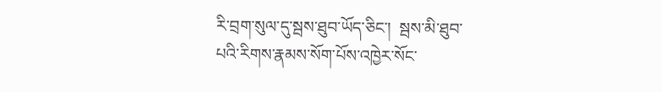རི་བྲག་སུལ་དུ་སྦས་ཐུབ་ཡོད་ཅིང་།  སྦས་མི་ཐུབ་པའི་རིགས་རྣམས་སོག་པོས་འཁྱེར་སོང་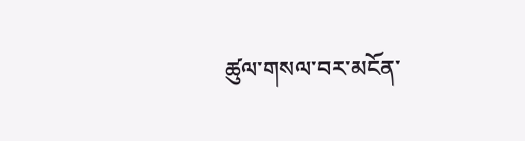ཚུལ་གསལ་བར་མངོན་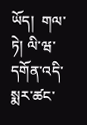ཡོད།  གལ་ཏེ། ལི་ཝ་དགོན་འདི་སྨར་ཚང་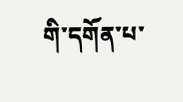གི་དགོན་པ་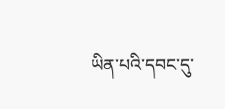ཡིན་པའི་དབང་དུ་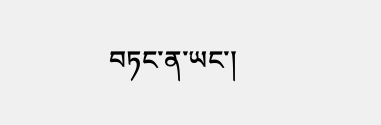བཏང་ན་ཡང་།